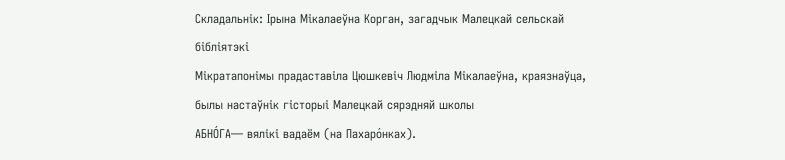Складальнік: Ірына Мікалаеўна Корган, загадчык Малецкай сельскай бібліятэкі
Мікратапонімы прадаставіла Цюшкевіч Людміла Мікалаеўна, краязнаўца, былы настаўнік гісторыі Малецкай сярэдняй школы
АБНО́ГА— вялікі вадаём (на Пахаро́нках).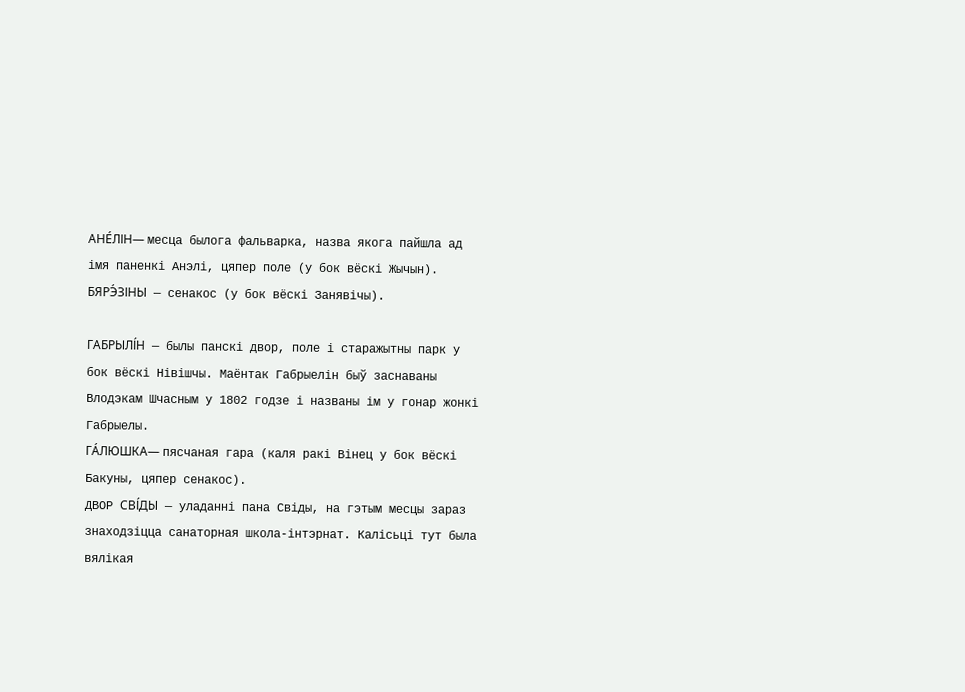АНЕ́ЛІН— месца былога фальварка, назва якога пайшла ад імя паненкі Анэлі, цяпер поле (у бок вёскі Жычын).
БЯРЭ́ЗІНЫ — сенакос (у бок вёскі Занявічы).

ГАБРЫЛІ́Н — былы панскі двор, поле і старажытны парк у бок вёскі Нівішчы. Маёнтак Габрыелін быў заснаваны Влодэкам Шчасным у 1802 годзе і названы ім у гонар жонкі Габрыелы.
ГА́ЛЮШКА— пясчаная гара (каля ракі Вінец у бок вёскі Бакуны, цяпер сенакос).
ДВОР СВІ́ДЫ — уладанні пана Свіды, на гэтым месцы зараз знаходзіцца санаторная школа-інтэрнат. Калісьці тут была вялікая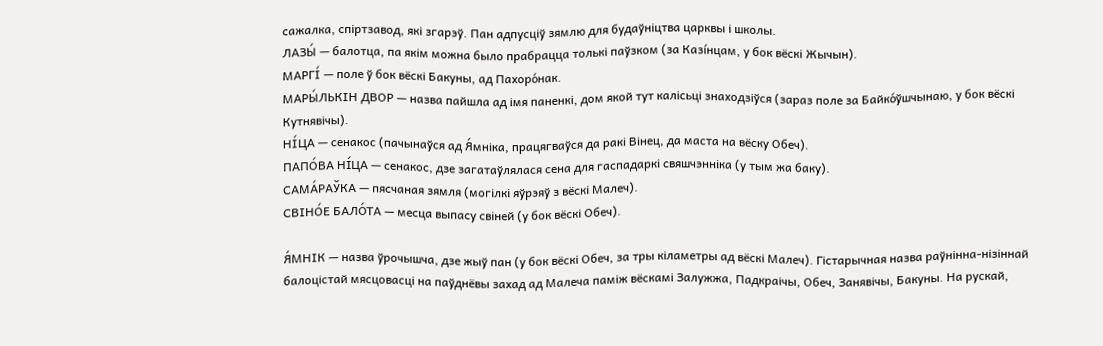сажалка, спіртзавод, які згарэў. Пан адпусціў зямлю для будаўніцтва царквы і школы.
ЛАЗЫ́ — балотца, па якім можна было прабрацца толькі паўзком (за Казі́нцам, у бок вёскі Жычын).
МАРГІ́ — поле ў бок вёскі Бакуны, ад Пахоро́нак.
МАРЫ́ЛЬКІН ДВОР — назва пайшла ад імя паненкі, дом якой тут калісьці знаходзіўся (зараз поле за Байко́ўшчынаю, у бок вёскі Кутнявічы).
НІ́ЦА — сенакос (пачынаўся ад Я́мніка, працягваўся да ракі Вінец, да маста на вёску Обеч).
ПАПО́ВА НІ́ЦА — сенакос, дзе загатаўлялася сена для гаспадаркі свяшчэнніка (у тым жа баку).
САМА́РАЎКА — пясчаная зямля (могілкі яўрэяў з вёскі Малеч).
СВІНО́Е БАЛО́ТА — месца выпасу свіней (у бок вёскі Обеч).

Я́МНІК — назва ўрочышча, дзе жыў пан (у бок вёскі Обеч, за тры кіламетры ад вёскі Малеч). Гістарычная назва раўнінна-нізіннай балоцістай мясцовасці на паўднёвы захад ад Малеча паміж вёскамі Залужжа, Падкраічы, Обеч, Занявічы, Бакуны. На рускай,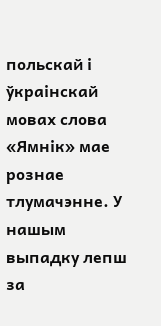польскай і ўкраінскай мовах слова «Ямнік» мае рознае тлумачэнне. У нашым выпадку лепш за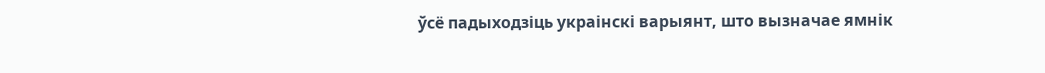ўсё падыходзіць украінскі варыянт, што вызначае ямнік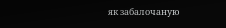як забалочаную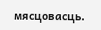мясцовасць.